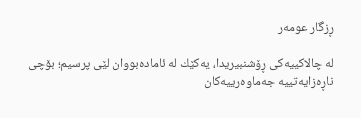ڕزگار عومەر

لە چالاکییەکی ڕۆشنبیریدا، یەکێك لە ئامادەبووان لێی پرسیم؛ بۆچی ناڕەزایەتییە جەماوەرییەکان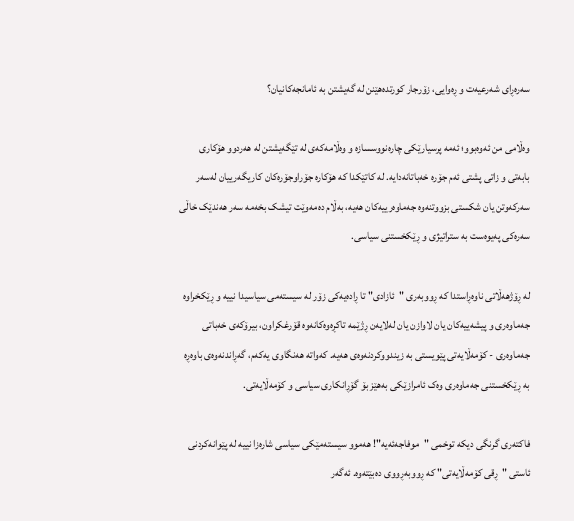سەرەڕای شەرعیەت و ڕەوایی، زۆرجار کورتدەهێنن لە گەیشتن بە ئامانجەکانیان؟

وەڵامی من ئەوەبوو؛ ئەمە پرسیارێکی چارەنووسسازە و وەڵامەکەی لە تێگەیشتن لە هەردوو هۆکاری بابەتی و زاتی پشتی ئەم جۆرە خەباتانەدایە. لە کاتێکدا کە هۆکارە جۆراوجۆرەکان کاریگەرییان لەسەر سەرکەوتن یان شکستی بزووتنەوە جەماوەرییەکان هەیە، بەڵام دەمەوێت تیشک بخەمە سەر هەندێک خاڵی سەرەکی پەیوەست بە ستراتیژی و ڕێکخستنی سیاسی.

لە ڕۆژهەڵاتی ناوەڕاستدا کە ڕووبەری "ئازادی" تا ڕادەیەکی زۆر لە سیستەمی سیاسیدا نییە و ڕێکخراوە جەماوەری و پیشەییەکان یان لاوازن یان لەلایەن ڕژێمە تاکڕەوەکانەوە قۆرغکراون، بیرۆکەی خەباتی جەماوەری - کۆمەڵایەتی پێویستی بە زیندووکردنەوەی هەیە. کەواتە هەنگاوی یەکەم، گەڕاندنەوەی باوەڕە بە ڕێکخستنی جەماوەری وەک ئامرازێکی بەهێز بۆ گۆڕانکاری سیاسی و کۆمەڵایەتی.

فاکتەری گرنگی دیکە توخمی "موفاجەئەیە"! هەموو سیستەمێکی سیاسی شارەزا نییە لە پێوانەکردنی ئاستی "ڕقی کۆمەڵایەتی" کە ڕووبەڕووی دەبێتەوە. ئەگەر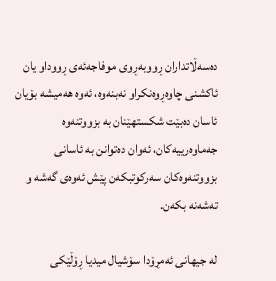دەسەڵاتداران ڕووبەڕوی موفاجەئەی ڕووداو یان ئاکشنی چاوەڕوەنکراو نەبنەوە، ئەوە هەمیشە بۆیان ئاسان دەبێت شکستهێنان بە بزووتنەوە جەماوەرییەکان، ئەوان دەتوانن بە ئاسانی بزووتنەوەکان سەرکوتبکەن پێش ئەوەی گەشە و تەشەنە بکەن.

لە جیهانی ئەمڕۆدا سۆشیال میدیا ڕۆڵێکی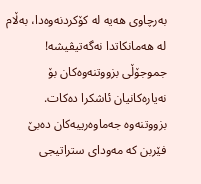بەرچاوی هەیە لە کۆکردنەوەدا، بەڵام لە هەمانکاتدا نەگەتیڤیشە! جموجۆڵی بزووتنەوەکان بۆ نەیارەکانیان ئاشکرا دەکات. بزووتنەوە جەماوەرییەکان دەبێ فێربن کە مەودای ستراتیجی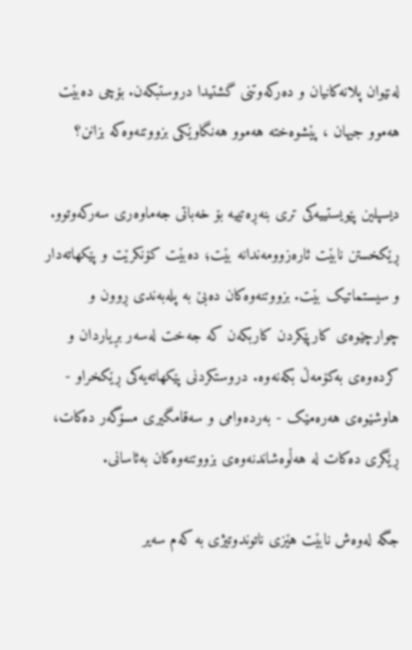لەنێوان پلانەکانیان و دەرکەوتنی گشتیدا دروستبکەن. بۆچی دەبێت هەموو جیهان ، پێشوەختە هەموو هەنگاوێکی بزووتنەوەکە بزانن؟

دیسپلین پێویستییەکی تری بنەڕەتییە بۆ خەباتی جەماوەری سەرکەوتوو. ڕێکخستن نابێت ئارەزوومەندانە بێت؛ دەبێت کۆنکرێت و پێکهاتەدار و سیستماتیک بێت. بزووتنەوەکان دەبێ بە پلەبەندی ڕوون و چوارچێوەی کارپێکردن کاربکەن کە جەخت لەسەر بڕیاردان و کردەوەی بەکۆمەڵ بکەنەوە. دروستکردنی پێکهاتەیەکی ڕێکخراو - هاوشێوەی هەرەمێک - بەردەوامی و سەقامگیری مسۆگەر دەکات، ڕێگری دەکات لە هەڵوەشاندنەوەی بزووتنەوەکان بەئاسانی.

جگە لەوەش نابێت هێزی ناتوندوتیژی بە کەم سەیر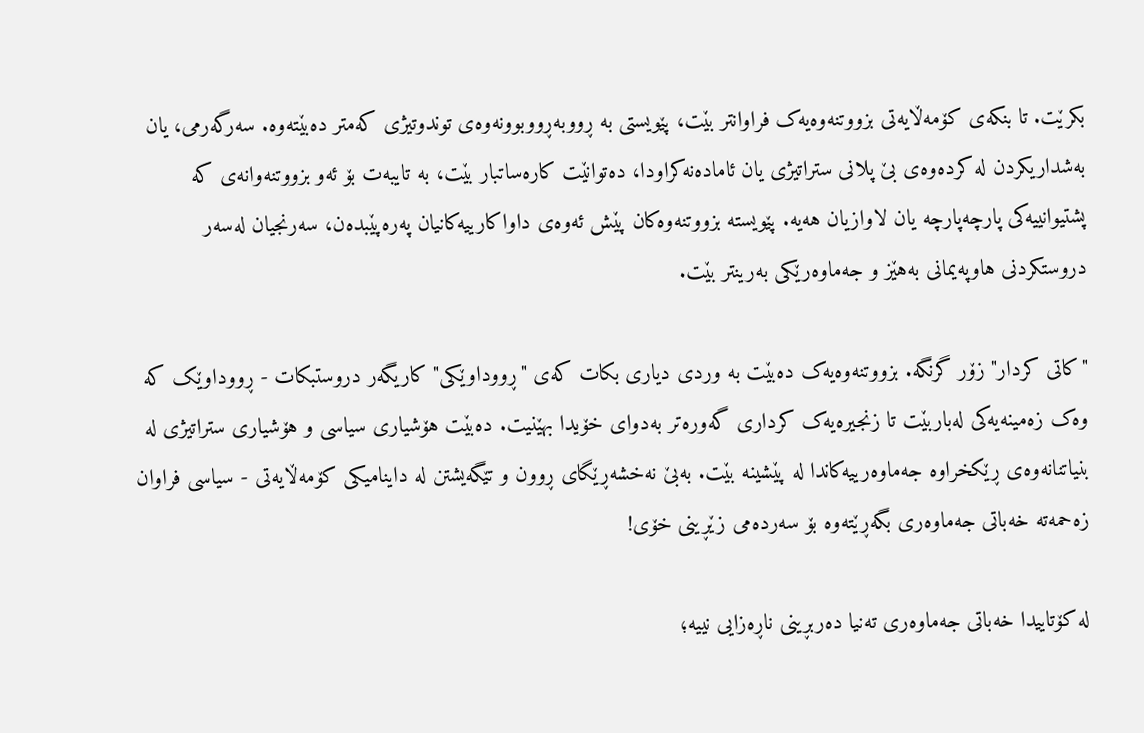بکرێت. تا بنکەی کۆمەڵایەتی بزووتنەوەیەک فراوانتر بێت، پێویستی بە ڕووبەڕووبوونەوەی توندوتیژی کەمتر دەبێتەوە. سەرگەرمی، یان بەشداریکردن لە کردەوەی بێ پلانی ستراتیژی یان ئامادەنەکراودا، دەتوانێت کارەساتبار بێت، بە تایبەت بۆ ئەو بزووتنەوانەی کە پشتیوانییەکی پارچەپارچە یان لاوازیان هەیە. پێویستە بزووتنەوەکان پێش ئەوەی داواکارییەکانیان پەرەپێبدەن، سەرنجیان لەسەر دروستکردنی هاوپەیمانی بەهێز و جەماوەرێکی بەرینتر بێت.

"کاتی کردار" زۆر گرنگە. بزووتنەوەیەک دەبێت بە وردی دیاری بکات کەی "ڕووداوێکی" کاریگەر دروستبکات - ڕووداوێک کە وەک زەمینەیەکی لەباربێت تا زنجیرەیەک کرداری گەورەتر بەدوای خۆیدا بهێنیت. دەبێت هۆشیاری سیاسی و هۆشیاری ستراتیژی لە بنیاتنانەوەی ڕێکخراوە جەماوەرییەکاندا لە پێشینە بێت. بەبێ نەخشەڕێگای ڕوون و تێگەیشتن لە داینامیکی کۆمەڵایەتی - سیاسی فراوان زەحمەتە خەباتی جەماوەری بگەڕێتەوە بۆ سەردەمی زێڕینی خۆی!

لە کۆتاییدا خەباتی جەماوەری تەنیا دەربڕینی ناڕەزایی نییە؛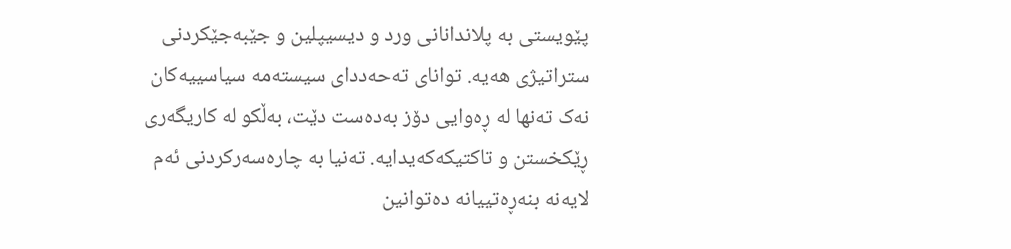پێویستی بە پلاندانانی ورد و دیسیپلین و جێبەجێکردنی ستراتیژی هەیە. توانای تەحەددای سیستەمە سیاسییەکان نەک تەنها لە ڕەوایی دۆز بەدەست دێت، بەڵکو لە کاریگەری ڕێکخستن و تاکتیکەکەیدایە. تەنیا بە چارەسەرکردنی ئەم لایەنە بنەڕەتییانە دەتوانین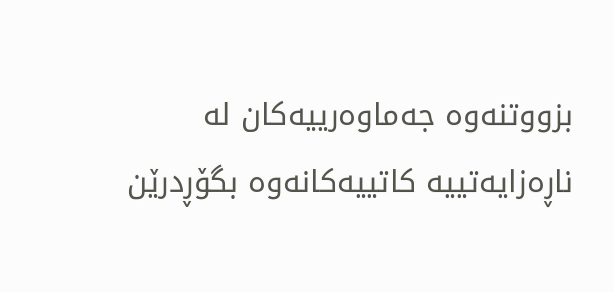بزووتنەوە جەماوەرییەکان لە ناڕەزایەتییە کاتییەکانەوە بگۆڕدرێن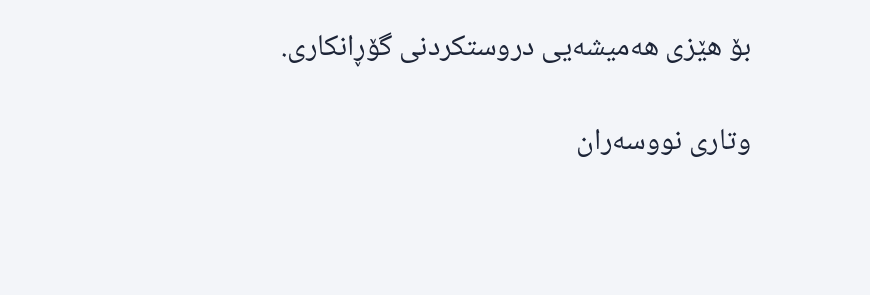بۆ هێزی هەمیشەیی دروستکردنی گۆڕانکاری.

وتاری نووسەران